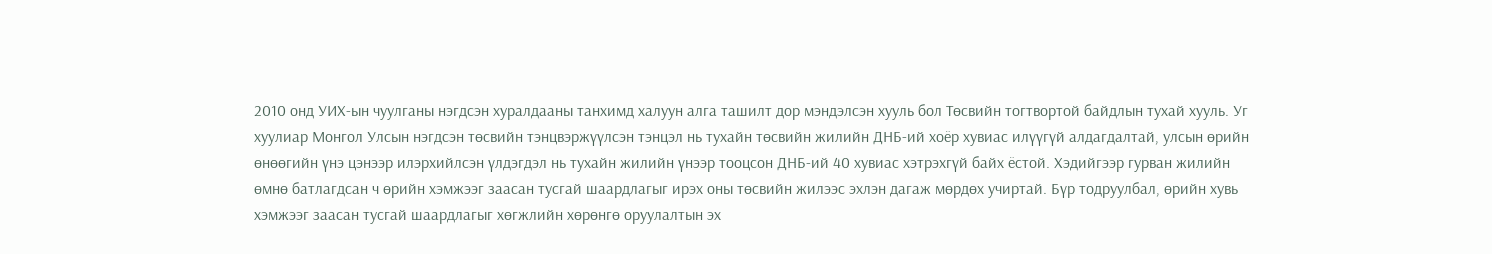2010 онд УИХ-ын чуулганы нэгдсэн хуралдааны танхимд халуун алга ташилт дор мэндэлсэн хууль бол Төсвийн тогтвортой байдлын тухай хууль. Уг хуулиар Монгол Улсын нэгдсэн төсвийн тэнцвэржүүлсэн тэнцэл нь тухайн төсвийн жилийн ДНБ-ий хоёр хувиас илүүгүй алдагдалтай, улсын өрийн өнөөгийн үнэ цэнээр илэрхийлсэн үлдэгдэл нь тухайн жилийн үнээр тооцсон ДНБ-ий 40 хувиас хэтрэхгүй байх ёстой. Хэдийгээр гурван жилийн өмнө батлагдсан ч өрийн хэмжээг заасан тусгай шаардлагыг ирэх оны төсвийн жилээс эхлэн дагаж мөрдөх учиртай. Бүр тодруулбал, өрийн хувь хэмжээг заасан тусгай шаардлагыг хөгжлийн хөрөнгө оруулалтын эх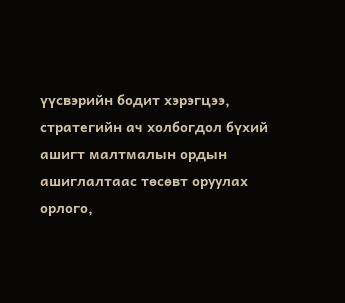үүсвэрийн бодит хэрэгцээ, стратегийн ач холбогдол бүхий ашигт малтмалын ордын ашиглалтаас төсөвт оруулах орлого,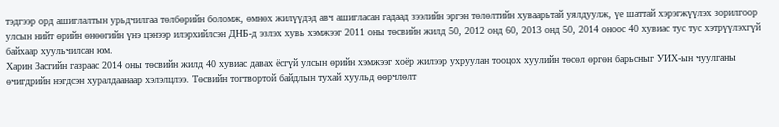тэдгээр орд ашиглалтын урьдчилгаа төлбөрийн боломж, өмнөх жилүүдэд авч ашигласан гадаад зээлийн эргэн төлөлтийн хуваарьтай уялдуулж, үе шаттай хэрэгжүүлэх зорилгоор улсын нийт өрийн өнөөгийн үнэ цэнээр илэрхийлсэн ДНБ-д эзлэх хувь хэмжээг 2011 оны төсвийн жилд 50, 2012 онд 60, 2013 онд 50, 2014 оноос 40 хувиас тус тус хэтрүүлэхгүй байхаар хуульчилсан юм.
Харин Засгийн газраас 2014 оны төсвийн жилд 40 хувиас давах ёсгүй улсын өрийн хэмжээг хоёр жилээр ухруулан тооцох хуулийн төсөл өргөн барьсныг УИХ-ын чуулганы өчигдрийн нэгдсэн хуралдаанаар хэлэлцлээ. Төсвийн тогтвортой байдлын тухай хуульд өөрчлөлт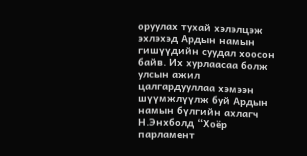оруулах тухай хэлэлцэж эхлэхэд Ардын намын гишүүдийн суудал хоосон байв. Их хурлаасаа болж улсын ажил цалгардууллаа хэмээн шүүмжлүүлж буй Ардын намын бүлгийн ахлагч Н.Энхболд “Хоёр парламент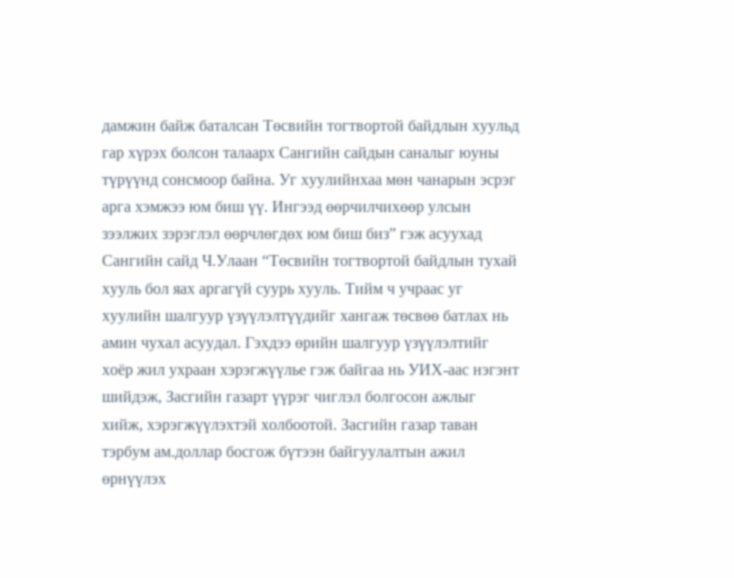дамжин байж баталсан Төсвийн тогтвортой байдлын хуульд гар хүрэх болсон талаарх Сангийн сайдын саналыг юуны түрүүнд сонсмоор байна. Уг хуулийнхаа мөн чанарын эсрэг арга хэмжээ юм биш үү. Ингээд өөрчилчихөөр улсын зээлжих зэрэглэл өөрчлөгдөх юм биш биз” гэж асуухад Сангийн сайд Ч.Улаан “Төсвийн тогтвортой байдлын тухай хууль бол яах аргагүй суурь хууль. Тийм ч учраас уг хуулийн шалгуур үзүүлэлтүүдийг хангаж төсвөө батлах нь амин чухал асуудал. Гэхдээ өрийн шалгуур үзүүлэлтийг хоёр жил ухраан хэрэгжүүлье гэж байгаа нь УИХ-аас нэгэнт шийдэж, Засгийн газарт үүрэг чиглэл болгосон ажлыг хийж, хэрэгжүүлэхтэй холбоотой. Засгийн газар таван тэрбум ам.доллар босгож бүтээн байгуулалтын ажил өрнүүлэх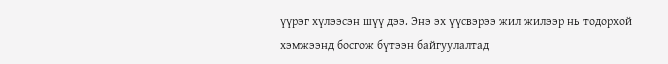үүрэг хүлээсэн шүү дээ. Энэ эх үүсвэрээ жил жилээр нь тодорхой хэмжээнд босгож бүтээн байгуулалтад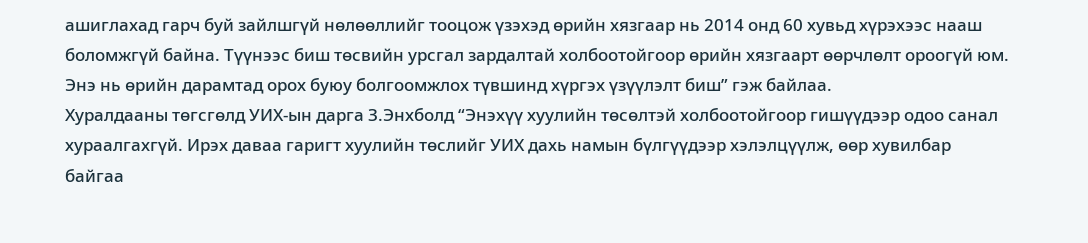ашиглахад гарч буй зайлшгүй нөлөөллийг тооцож үзэхэд өрийн хязгаар нь 2014 онд 60 хувьд хүрэхээс нааш боломжгүй байна. Түүнээс биш төсвийн урсгал зардалтай холбоотойгоор өрийн хязгаарт өөрчлөлт ороогүй юм. Энэ нь өрийн дарамтад орох буюу болгоомжлох түвшинд хүргэх үзүүлэлт биш” гэж байлаа.
Хуралдааны төгсгөлд УИХ-ын дарга З.Энхболд “Энэхүү хуулийн төсөлтэй холбоотойгоор гишүүдээр одоо санал хураалгахгүй. Ирэх даваа гаригт хуулийн төслийг УИХ дахь намын бүлгүүдээр хэлэлцүүлж, өөр хувилбар байгаа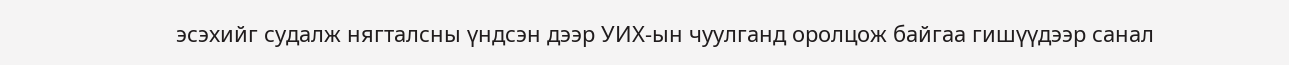эсэхийг судалж нягталсны үндсэн дээр УИХ-ын чуулганд оролцож байгаа гишүүдээр санал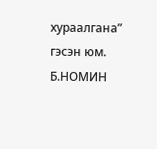хураалгана” гэсэн юм.
Б.НОМИН